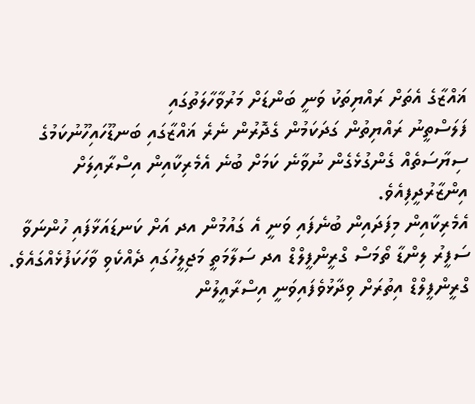ޣައްޒާގެ އެތަށް ރައްޔިތަކު ވަނީ ބަންޑަށް މަރުވާހާލަތުގައި
ފަލަސްތީނު ރައްޔިތުން ގަދަކަމުން ގެދޮރުން ނެރެ ޣައްޒާގައި ބަނޑޫހައިހޫނުކަމުގެ ސިޔާސަތެއް ގެންގުޅެގެން ނުވާނެ ކަމަށް ބުނެ އެމެރިކާއިން އިސްރާއިލަށް އިންޒާރުދީފިއެވެ.
އެމެރިކާއިން މިފަދައިން ބުނެފައި ވަނީ އެ ގައުމުން އދ އަށް ކަނޑައަޅާފައި ހުންނަވާ ސަފީރު ލިންޑާ ތޯމަސް ގްރީންފީލްޑް އދ ސަލާމަތީ މަޖިލީހުގައި ދެއްކެވި ވާހަކަފުޅެއްގައެވެ.
ގްރީންފީލްޑް އިތުރަށް ވިދާޅުވެފައިވަނީ އިސްރާއީލުން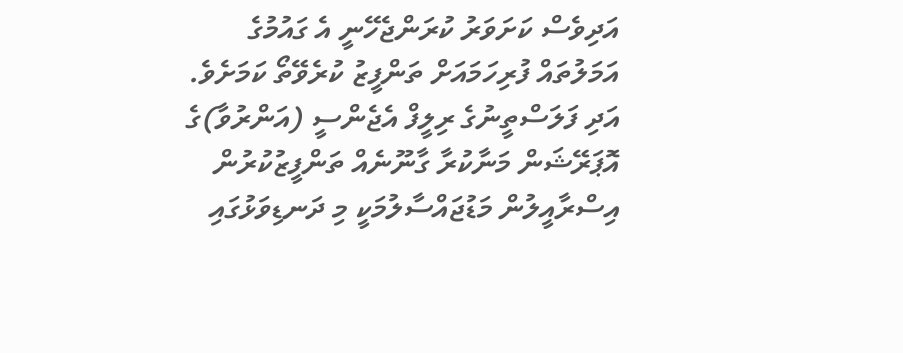އަދިވެސް ކަށަވަރު ކުރަންޖެހޭނީ އެ ގައުމުގެ އަމަލުތައް ފުރިހަމައަށް ތަންފީޒު ކުރެވޭތޯ ކަމަށެވެ. އަދި ފަލަސްތީނުގެ ރިލީފް އެޖެންސީ (އަންރުވާ)ގެ އޮޕަރޭޝަން މަނާކުރާ ގާނޫނެއް ތަންފީޒުކުރުން އިސްރާއީލުން މަޑުޖައްސާލުމަކީ މި ދަނޑިވަޅުގައި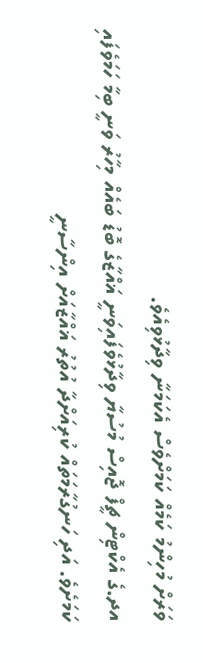ވަރަށް މުހިންމު ކަމެއް ކަމަށްވެސް އެކަމަނާ ވިދާޅުވިއެވެ.
އދ.ގެ އެކްޓިން ޗީފް ޖޮއިސް މުސުޔާ ވިދާޅުވެފައިވަނީ ޣައްޒާގެ ބޮޑު ބައެއް މިހާރު ވަނީ ބިމާ ހަމަވެފައި ކަމަށެވެ. އަދި ހަނގުރާމަތައް ކުރިއަށްދާ އުތުރު ޣައްޒާއަށް އިންސާނީ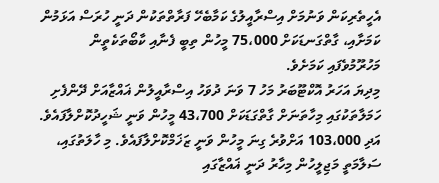އެހީތެރިކަން ވަނުމަށް އިސްރާއީލުގެ ކަމާބެހޭ ފަރާތްތަކުން ދަނީ ހުރަސް އަޅަމުން ކަމަށާއި، ގާތްގަނޑަކަށް 75،000 މީހުން ތިބީ ފެނާއި ކާބޯތަކެތީން މަހުރޫމުވެފައި ކަމަށެވެ.
މިދިޔަ އަހަރު އޮކްޓޫބަރު މަހު 7 ވަނަ ދުވަހު އިސްރާއީލުން ޣައްޒާއަށް ދޭންފެށި ހަމަލާތަކުގައި މިހާތަނަށް ގާތްގަޑަކަށް 43،700 މީހުން ވަނީ ޝަހީދުކޮށްލާފައެވެ. އަދި 103،000 އަށްވުރެ ގިނަ މީހުން ވަނީ ޒަޚަމްކޮށްލާފައެވެ. މި ހާލަތުގައި، ސަލާމަތީ މަޖިލީހުން މިހާރު ދަނީ ޣައްޒާގައި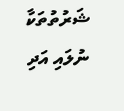ޝަރުތުތަކާ ނުލައި އަދި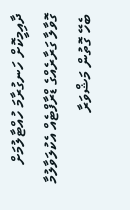ދާއިމީކޮށް ހަނގުރާމަ ހުއްޓާލުމަށް ގޮވާލާ ގަރާރެއްގެ ޑްރާފްޓެއް އެކުލަވާލުމާ ބެހޭ ގޮތުން މަޝްވަރާ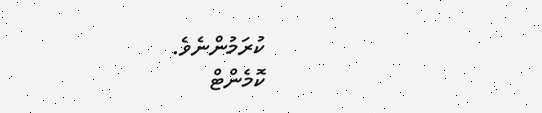ކުރަމުންނެވެ.
ކޮމެންޓް